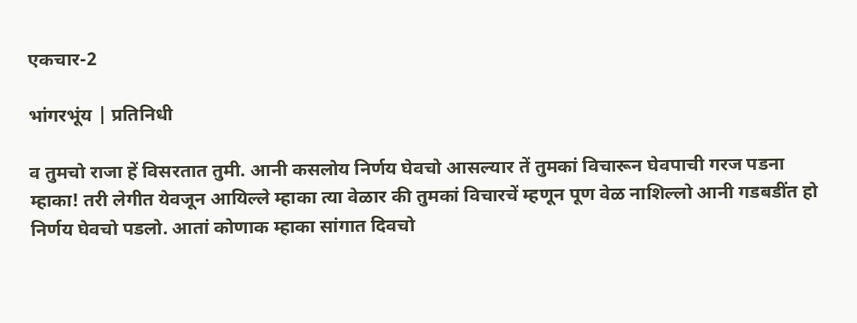एकचार-2

भांगरभूंय | प्रतिनिधी

व तुमचो राजा हें विसरतात तुमी. आनी कसलोय निर्णय घेवचो आसल्यार तें तुमकां विचारून घेवपाची गरज पडना म्हाका! तरी लेगीत येवजून आयिल्ले म्हाका त्या वेळार की तुमकां विचारचें म्हणून पूण वेळ नाशिल्लो आनी गडबडींत हो निर्णय घेवचो पडलो. आतां कोणाक म्हाका सांगात दिवचो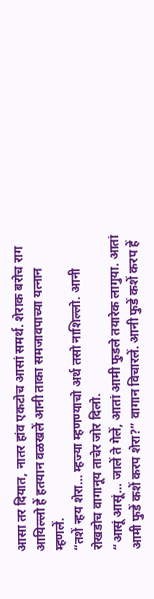आसा तर दियात, नातर हांव एकटोच आसां समर्थ. शेराक बरोच राग आयिल्लो हें हतयान वळखलें आनी ताका समजावपाच्या यत्नान म्हणलें.
“तशें न्हय शेरा… म्हज्या म्हणण्याचो अर्थ तसो नाशिल्लो. आनी रोखडोच वागानूय ताचेर जोर दिलो.
“आसूं आसूं… जालें ते गेलें, आतां आमी फुडले तयारेक लागुया. आतां आमी फुडें कशें करप शेरा?” वागान विचारलें. आनी फुडें कशें करप हें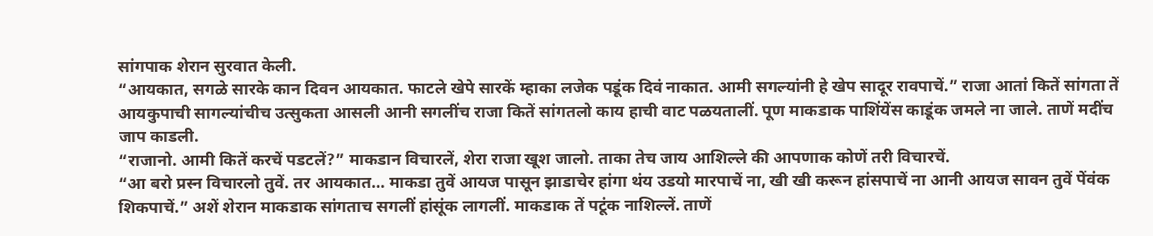सांगपाक शेरान सुरवात केली.
“आयकात, सगळे सारके कान दिवन आयकात. फाटले खेपे सारकें म्हाका लजेक पडूंक दिवं नाकात. आमी सगल्यांनी हे खेप सादूर रावपाचें.” राजा आतां कितें सांगता तें आयकुपाची सागल्यांचीच उत्सुकता आसली आनी सगलींच राजा कितें सांगतलो काय हाची वाट पळयतालीं. पूण माकडाक पाशिंयेंस काडूंक जमले ना जाले. ताणें मदींच जाप काडली.
“राजानो. आमी कितें करचें पडटलें?” माकडान विचारलें, शेरा राजा खूश जालो. ताका तेच जाय आशिल्ले की आपणाक कोणें तरी विचारचें.
“आ बरो प्रस्न विचारलो तुवें. तर आयकात… माकडा तुवें आयज पासून झाडाचेर हांगा थंय उडयो मारपाचें ना, खी खी करून हांसपाचें ना आनी आयज सावन तुवें पेंवंक शिकपाचें.” अशें शेरान माकडाक सांगताच सगलीं हांसूंक लागलीं. माकडाक तें पटूंक नाशिल्लें. ताणें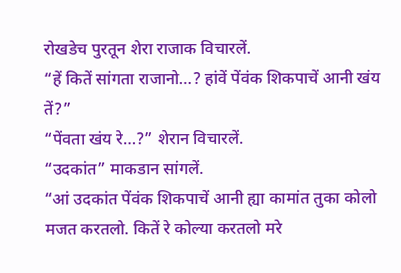रोखडेच पुरतून शेरा राजाक विचारलें.
“हें कितें सांगता राजानो…? हांवें पेंवंक शिकपाचें आनी खंय तें?”
“पेंवता खंय रे…?” शेरान विचारलें.
“उदकांत” माकडान सांगलें.
“आं उदकांत पेंवंक शिकपाचें आनी ह्या कामांत तुका कोलो मजत करतलो. कितें रे कोल्या करतलो मरे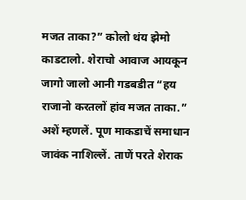मजत ताका?” कोलो थंय झेमो काडटालो. शेराचो आवाज आयकून जागो जालो आनी गडबडीत “हय राजानो करतलों हांव मजत ताका.” अशें म्हणलें. पूण माकडाचें समाधान जावंक नाशिल्लें. ताणें परते शेराक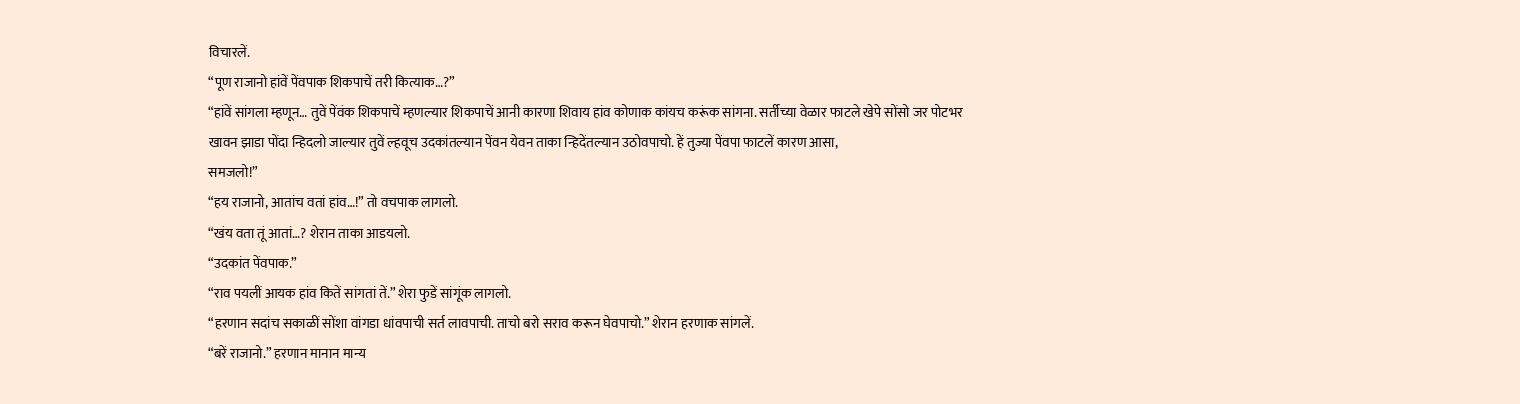विचारलें.
“पूण राजानो हांवें पेंवपाक शिकपाचें तरी कित्याक…?”
“हांवें सांगला म्हणून… तुवें पेंवंक शिकपाचें म्हणल्यार शिकपाचें आनी कारणा शिवाय हांव कोणाक कांयच करूंक सांगना. सर्तीच्या वेळार फाटले खेपे सोंसो जर पोटभर खावन झाडा पोंदा न्हिदलो जाल्यार तुवें ल्हवूच उदकांतल्यान पेंवन येवन ताका न्हिदेंतल्यान उठोवपाचो. हें तुज्या पेंवपा फाटलें कारण आसा,
समजलो!”
“हय राजानो, आतांच वतां हांव…!” तो वचपाक लागलो.
“खंय वता तूं आतां…? शेरान ताका आडयलो.
“उदकांत पेंवपाक.”
“राव पयलीं आयक हांव कितें सांगतां तें.” शेरा फुडें सांगूंक लागलो.
“हरणान सदांच सकाळीं सोंशा वांगडा धांवपाची सर्त लावपाची. ताचो बरो सराव करून घेवपाचो.” शेरान हरणाक सांगलें.
“बरें राजानो.” हरणान मानान मान्य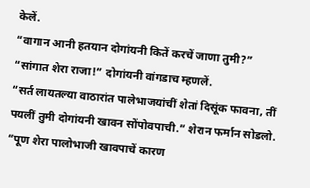केलें.
“वागान आनी हतयान दोगांयनी कितें करचें जाणा तुमी?”
“सांगात शेरा राजा!” दोगांयनी वांगडाच म्हणलें.
“सर्त लायतल्या वाठारांत पालेभाजयांचीं शेतां दिसूंक फावना, तीं पयलीं तुमी दोगांयनी खावन सोंपोवपाची.” शेरान फर्मान सोडलो.
“पूण शेरा पालोभाजी खावपाचें कारण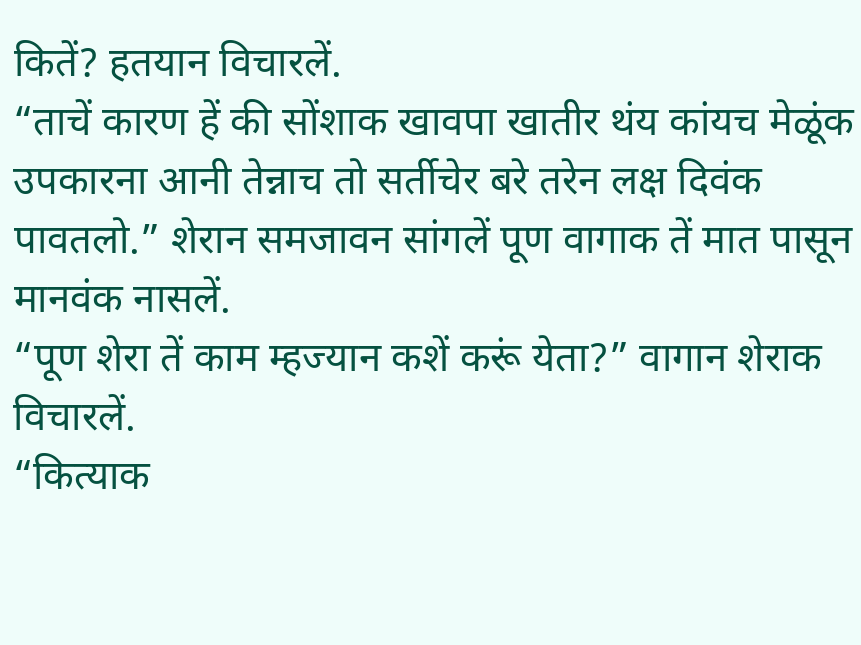कितें? हतयान विचारलें.
“ताचें कारण हें की सोंशाक खावपा खातीर थंय कांयच मेळूंक उपकारना आनी तेन्नाच तो सर्तीचेर बरे तरेन लक्ष दिवंक पावतलो.” शेरान समजावन सांगलें पूण वागाक तें मात पासून मानवंक नासलें.
“पूण शेरा तें काम म्हज्यान कशें करूं येता?” वागान शेराक विचारलें.
“कित्याक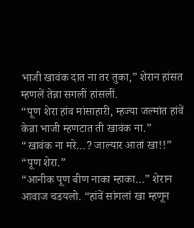भाजी खावंक दात ना तर तुका,” शेरान हांसत म्हणलें तेन्ना सगलीं हांसलीं.
“पूण शेरा हांव मांसाहारी, म्हज्या जल्मांत हांवें केन्ना भाजी म्हणटात ती खावंक ना.”
“खावंक ना मरे…? जाल्यार आतां खा!!”
“पूण शेरा.”
“आनीक पूण बीण नाका म्हाका…” शेरान आवाज चडयलो. “हांवें सांगलां खा म्हणून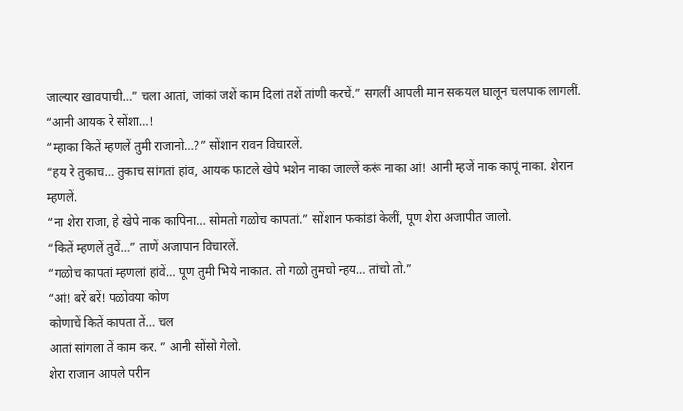जाल्यार खावपाची…” चला आतां, जांकां जशें काम दिलां तशें तांणी करचें.” सगलीं आपली मान सकयल घालून चलपाक लागलीं.
“आनी आयक रे सोंशा…!
“म्हाका कितें म्हणलें तुमी राजानो…?” सोंशान रावन विचारलें.
“हय रे तुकाच… तुकाच सांगतां हांव, आयक फाटले खेपे भशेन नाका जाल्लें करूं नाका आं! आनी म्हजें नाक कापूं नाका. शेरान म्हणलें.
“ना शेरा राजा, हे खेपे नाक कापिना… सोमतो गळोच कापतां.” सोंशान फकांडां केलीं, पूण शेरा अजापीत जालो.
“कितें म्हणलें तुवें…” ताणें अजापान विचारलें.
“गळोच कापतां म्हणलां हांवें… पूण तुमी भिये नाकात. तो गळो तुमचो न्हय… तांचो तो.”
“आं! बरें बरें! पळोवया कोण
कोणाचें कितें कापता तें… चल
आतां सांगला तें काम कर. ” आनी सोंसो गेलो.
शेरा राजान आपले परीन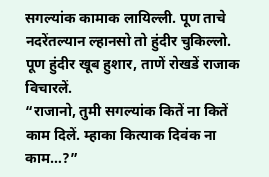सगल्यांक कामाक लायिल्ली. पूण ताचे नदरेंतल्यान ल्हानसो तो हुंदीर चुकिल्लो. पूण हुंदीर खूब हुशार, ताणें रोखडें राजाक विचारलें.
“राजानो, तुमी सगल्यांक कितें ना कितें काम दिलें. म्हाका कित्याक दिवंक ना काम…?”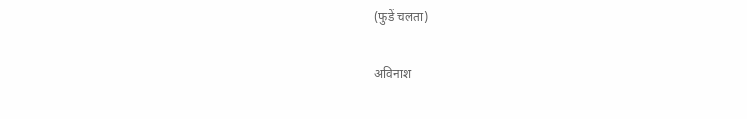(फुडें चलता)

अविनाश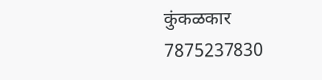कुंकळकार
7875237830